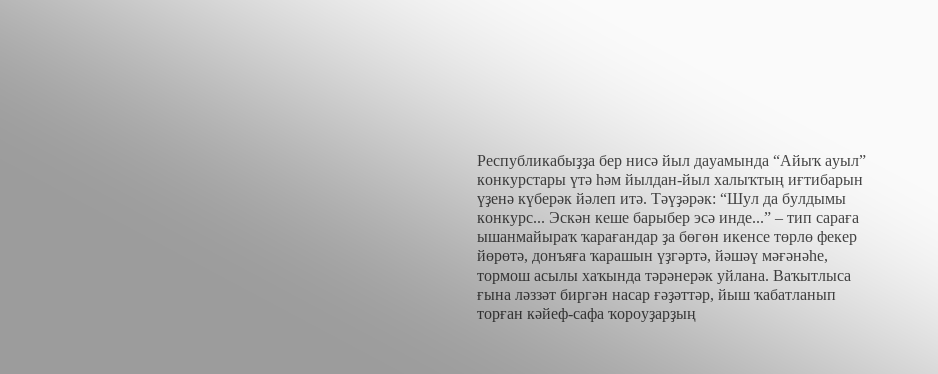Республикабыҙҙа бер нисә йыл дауамында “Айыҡ ауыл” конкурстары үтә һәм йылдан-йыл халыҡтың иғтибарын үҙенә күберәк йәлеп итә. Тәүҙәрәк: “Шул да булдымы конкурс... Эскән кеше барыбер эсә инде...” – тип сараға ышанмайыраҡ ҡарағандар ҙа бөгөн икенсе төрлө фекер йөрөтә, донъяға ҡарашын үҙгәртә, йәшәү мәғәнәһе, тормош асылы хаҡында тәрәнерәк уйлана. Ваҡытлыса ғына ләззәт биргән насар ғәҙәттәр, йыш ҡабатланып торған кәйеф-сафа ҡороуҙарҙың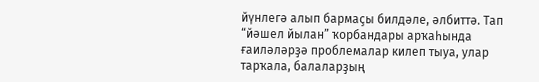йүнлегә алып бармаҫы билдәле, әлбиттә. Тап “йәшел йылан” ҡорбандары арҡаһында ғаиләләрҙә проблемалар килеп тыуа, улар тарҡала, балаларҙың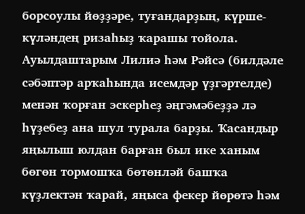борсоулы йөҙҙәре, туғандарҙың, күрше-күләндең ризаһыҙ ҡарашы тойола.
Ауылдаштарым Лилиә һәм Рәйсә (билдәле сәбәптәр арҡаһында исемдәр үҙгәртелде) менән ҡорған эскерһеҙ әңгәмәбеҙҙә лә һүҙебеҙ ана шул турала барҙы. Ҡасандыр яңылыш юлдан барған был ике ханым бөгөн тормошҡа бөтөнләй башҡа күҙлектән ҡарай, яңыса фекер йөрөтә һәм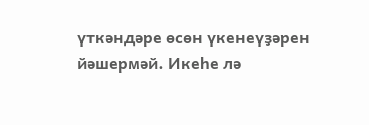үткәндәре өсөн үкенеүҙәрен йәшермәй. Икеһе лә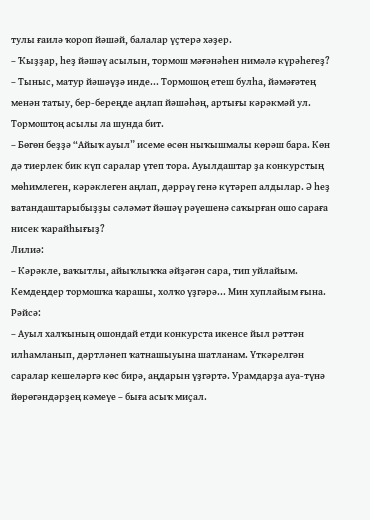тулы ғаилә ҡороп йәшәй, балалар үҫтерә хәҙер.
– Ҡыҙҙар, һеҙ йәшәү асылын, тормош мәғәнәһен нимәлә күрәһегеҙ?
– Тыныс, матур йәшәүҙә инде... Тормошоң етеш булһа, йәмәғәтең менән татыу, бер-береңде аңлап йәшәһәң, артығы кәрәкмәй ул. Тормоштоң асылы ла шунда бит.
– Бөгөн беҙҙә “Айыҡ ауыл” исеме өсөн ныҡышмалы көрәш бара. Көн дә тиерлек бик күп саралар үтеп тора. Ауылдаштар ҙа конкурстың мөһимлеген, кәрәклеген аңлап, дәррәү генә күтәреп алдылар. Ә һеҙ ватандаштарыбыҙҙы сәләмәт йәшәү рәүешенә саҡырған ошо сараға нисек ҡарайһығыҙ?
Лилиә:
– Кәрәкле, ваҡытлы, айыҡлыҡҡа әйҙәгән сара, тип уйлайым. Кемдеңдер тормошҡа ҡарашы, холҡо үҙгәрә... Мин хуплайым ғына.
Рәйсә:
– Ауыл халҡының ошондай етди конкурста икенсе йыл рәттән илһамланып, дәртләнеп ҡатнашыуына шатланам. Үткәрелгән саралар кешеләргә көс бирә, аңдарын үҙгәртә. Урамдарҙа ауа-түнә йөрөгәндәрҙең кәмеүе – быға асыҡ миҫал.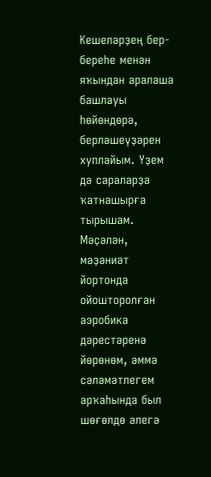Кешеләрҙең бер-береһе менән яҡындан аралаша башлауы һөйөндөрә, берләшеүҙәрен хуплайым. Үҙем дә сараларҙа ҡатнашырға тырышам. Мәҫәлән, мәҙәниәт йортонда ойошторолған аэробика дәрестәренә йөрөнөм, әммә сәләмәтлегем арҡаһында был шөғөлдө әлегә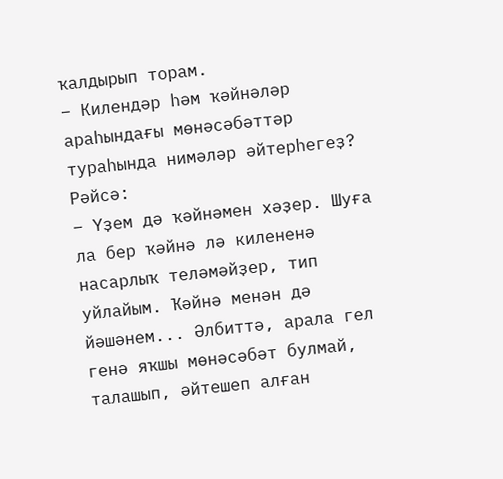ҡалдырып торам.
– Килендәр һәм ҡәйнәләр араһындағы мөнәсәбәттәр тураһында нимәләр әйтерһегеҙ?
Рәйсә:
– Үҙем дә ҡәйнәмен хәҙер. Шуға ла бер ҡәйнә лә килененә насарлыҡ теләмәйҙер, тип уйлайым. Ҡәйнә менән дә йәшәнем... Әлбиттә, арала гел генә яҡшы мөнәсәбәт булмай, талашып, әйтешеп алған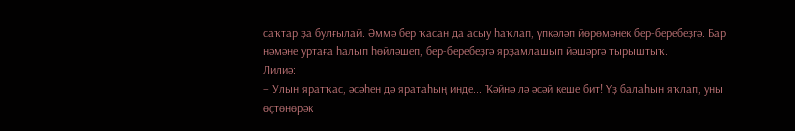саҡтар ҙа булғылай. Әммә бер ҡасан да асыу һаҡлап, үпкәләп йөрөмәнек бер-беребеҙгә. Бар нәмәне уртаға һалып һөйләшеп, бер-беребеҙгә ярҙамлашып йәшәргә тырыштыҡ.
Лилиә:
– Улын яратҡас, әсәһен дә яратаһың инде... Ҡәйнә лә әсәй кеше бит! Үҙ балаһын яҡлап, уны өҫтөнөрәк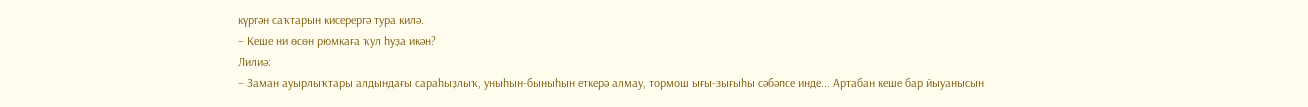күргән саҡтарын кисерергә тура килә.
– Кеше ни өсөн рюмкаға ҡул һуҙа икән?
Лилиә:
– Заман ауырлыҡтары алдындағы сараһыҙлыҡ, уныһын-быныһын еткерә алмау, тормош ығы-зығыһы сәбәпсе инде... Артабан кеше бар йыуанысын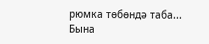рюмка төбөндә таба...
Бына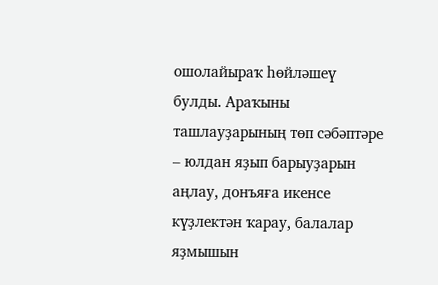ошолайыраҡ һөйләшеү булды. Араҡыны ташлауҙарының төп сәбәптәре – юлдан яҙып барыуҙарын аңлау, донъяға икенсе күҙлектән ҡарау, балалар яҙмышын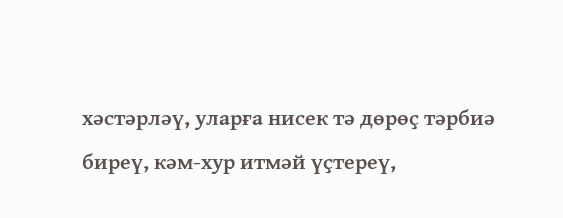хәстәрләү, уларға нисек тә дөрөҫ тәрбиә биреү, кәм-хур итмәй үҫтереү,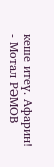кеше итеү. Афарин!
- Мотал РӘМОВ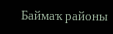Баймаҡ районы